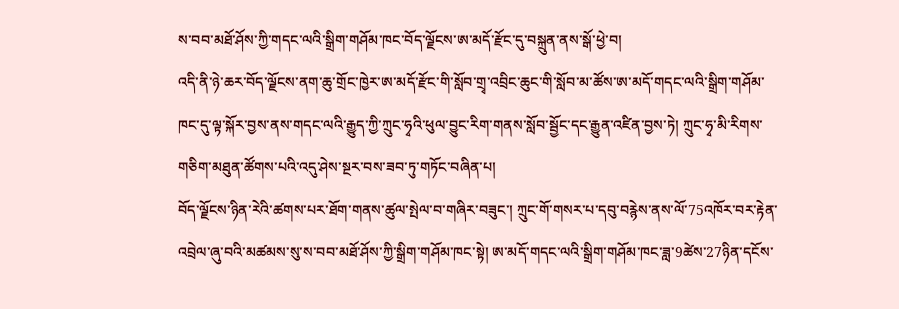ས་བབ་མཐོ་ཤོས་ཀྱི་གདང་ལའི་སྒྲིག་གཤོམ་ཁང་བོད་ལྗོངས་ཨ་མདོ་རྫོང་དུ་བསྐྲུན་ནས་སྒོ་ཕྱེ་བ།
འདི་ནི་ཉེ་ཆར་བོད་ལྗོངས་ནག་ཆུ་གྲོང་ཁྱེར་ཨ་མདོ་རྫོང་གི་སློབ་གྲྭ་འབྲིང་ཆུང་གི་སློབ་མ་ཚོས་ཨ་མདོ་གདང་ལའི་སྒྲིག་གཤོམ་ཁང་དུ་ལྟ་སྐོར་བྱས་ནས་གདང་ལའི་རྒྱུད་ཀྱི་ཀྲུང་ཧྭའི་ཕུལ་བྱུང་རིག་གནས་སློབ་སྦྱོང་དང་རྒྱུན་འཛིན་བྱས་ཏེ། ཀྲུང་ཧྭ་མི་རིགས་གཅིག་མཐུན་ཚོགས་པའི་འདུ་ཤེས་སྔར་བས་ཟབ་ཏུ་གཏོང་བཞིན་པ།
བོད་ལྗོངས་ཉིན་རེའི་ཚགས་པར་ཐོག་གནས་ཚུལ་སྤེལ་བ་གཞིར་བཟུང་། ཀྲུང་གོ་གསར་པ་དབུ་བརྙེས་ནས་ལོ་75འཁོར་བར་རྟེན་འབྲེལ་ཞུ་བའི་མཚམས་སུ་ས་བབ་མཐོ་ཤོས་ཀྱི་སྒྲིག་གཤོམ་ཁང་སྟེ། ཨ་མདོ་གདང་ལའི་སྒྲིག་གཤོམ་ཁང་ཟླ་9ཚེས་27ཉིན་དངོས་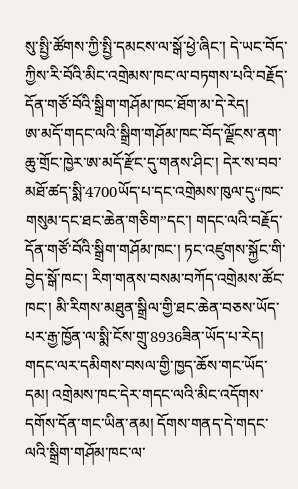སུ་སྤྱི་ཚོགས་ཀྱི་སྤྱི་དམངས་ལ་སྒོ་ཕྱེ་ཞིང་། དེ་ཡང་བོད་ཀྱིས་རི་བོའི་མིང་འགྲེམས་ཁང་ལ་བཏགས་པའི་བརྗོད་དོན་གཙོ་བོའི་སྒྲིག་གཤོམ་ཁང་ཐོག་མ་དེ་རེད།
ཨ་མདོ་གདང་ལའི་སྒྲིག་གཤོམ་ཁང་བོད་ལྗོངས་ནག་ཆུ་གྲོང་ཁྱེར་ཨ་མདོ་རྫོང་དུ་གནས་ཤིང་། དེར་ས་བབ་མཐོ་ཚད་སྨི་4700ཡོད་པ་དང་འགྲེམས་ཁུལ་དུ“ཁང་གསུམ་དང་ཐང་ཆེན་གཅིག”དང་། གདང་ལའི་བརྗོད་དོན་གཙོ་བོའི་སྒྲིག་གཤོམ་ཁང་། ཏང་འཛུགས་སྐྱོང་གི་བྱེད་སྒོ་ཁང་། རིག་གནས་བསམ་བཀོད་འགྲེམས་ཚོང་ཁང་། མི་རིགས་མཐུན་སྒྲིལ་གྱི་ཐང་ཆེན་བཅས་ཡོད་པར་རྒྱ་ཁྱོན་ལ་སྨི་ངོས་གྲུ་8936ཟིན་ཡོད་པ་རེད།
གདང་ལར་དམིགས་བསལ་གྱི་ཁྱད་ཆོས་གང་ཡོད་དམ། འགྲེམས་ཁང་དེར་གདང་ལའི་མིང་འདོགས་དགོས་དོན་གང་ཡིན་ནམ། དོགས་གནད་དེ་གདང་ལའི་སྒྲིག་གཤོམ་ཁང་ལ་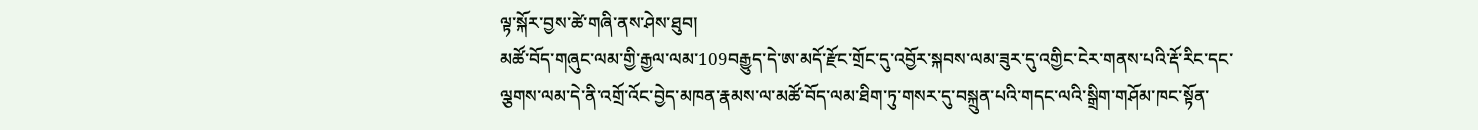ལྟ་སྐོར་བྱས་ཚེ་གཞི་ནས་ཤེས་ཐུབ།
མཚོ་བོད་གཞུང་ལམ་གྱི་རྒྱལ་ལམ་109བརྒྱུད་དེ་ཨ་མདོ་རྫོང་གྲོང་དུ་འབྱོར་སྐབས་ལམ་ཟུར་དུ་འགྱིང་ངེར་གནས་པའི་རྡོ་རིང་དང་ལྕགས་ལམ་དེ་ནི་འགྲོ་འོང་བྱེད་མཁན་རྣམས་ལ་མཚོ་བོད་ལམ་ཐིག་ཏུ་གསར་དུ་བསྐྲུན་པའི་གདང་ལའི་སྒྲིག་གཤོམ་ཁང་སྟོན་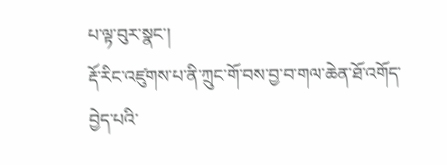པ་ལྟ་བུར་སྣང་།
རྡོ་རིང་འཛུགས་པ་ནི་ཀྲུང་གོ་བས་བྱ་བ་གལ་ཆེན་ཐོ་འགོད་བྱེད་པའི་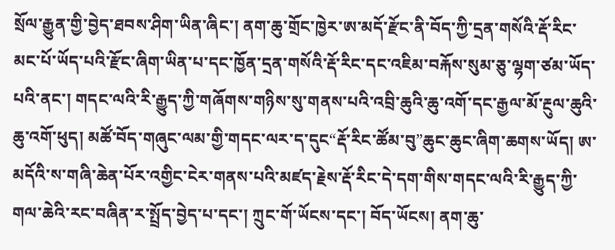སྲོལ་རྒྱུན་གྱི་བྱེད་ཐབས་ཤིག་ཡིན་ཞིང་། ནག་ཆུ་གྲོང་ཁྱེར་ཨ་མདོ་རྫོང་ནི་བོད་ཀྱི་དྲན་གསོའི་རྡོ་རིང་མང་པོ་ཡོད་པའི་རྫོང་ཞིག་ཡིན་པ་དང་ཁྱོན་དྲན་གསོའི་རྡོ་རིང་དང་འཇིམ་བརྐོས་སུམ་ཅུ་ལྷག་ཙམ་ཡོད་པའི་ནང་། གདང་ལའི་རི་རྒྱུད་ཀྱི་གཞོགས་གཉིས་སུ་གནས་པའི་འབྲི་ཆུའི་ཆུ་འགོ་དང་རྒྱལ་མོ་རྔུལ་ཆུའི་ཆུ་འགོ་ཕུད། མཚོ་བོད་གཞུང་ལམ་གྱི་གདང་ལར་ད་དུང“རྡོ་རིང་ཚོམ་བུ”ཆུང་ཆུང་ཞིག་ཆགས་ཡོད། ཨ་མདོའི་ས་གཞི་ཆེན་པོར་འགྱིང་ངེར་གནས་པའི་མཛད་རྗེས་རྡོ་རིང་དེ་དག་གིས་གདང་ལའི་རི་རྒྱུད་ཀྱི་གལ་ཆེའི་རང་བཞིན་ར་སྤྲོད་བྱེད་པ་དང་། ཀྲུང་གོ་ཡོངས་དང་། བོད་ཡོངས། ནག་ཆུ་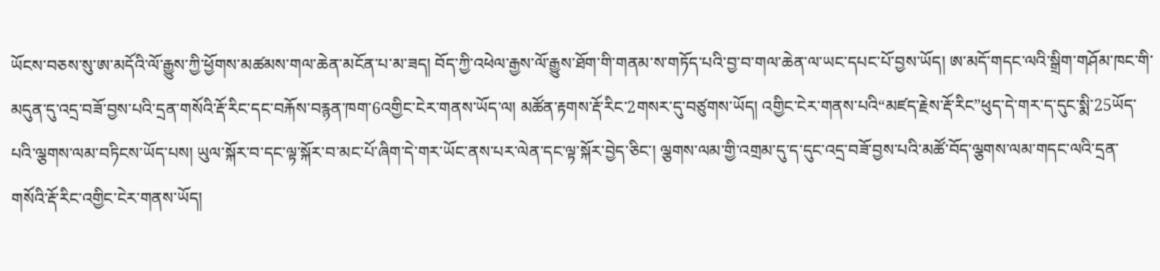ཡོངས་བཅས་སུ་ཨ་མདོའི་ལོ་རྒྱུས་ཀྱི་ཕྱོགས་མཚམས་གལ་ཆེན་མངོན་པ་མ་ཟད། བོད་ཀྱི་འཕེལ་རྒྱས་ལོ་རྒྱུས་ཐོག་གི་གནམ་ས་གཏོད་པའི་བྱ་བ་གལ་ཆེན་ལ་ཡང་དཔང་པོ་བྱས་ཡོད། ཨ་མདོ་གདང་ལའི་སྒྲིག་གཤོམ་ཁང་གི་མདུན་དུ་འདྲ་བཟོ་བྱས་པའི་དྲན་གསོའི་རྡོ་རིང་དང་བརྐོས་བརྙན་ཁག་6འགྱིང་ངེར་གནས་ཡོད་ལ། མཚོན་རྟགས་རྡོ་རིང་2གསར་དུ་བཙུགས་ཡོད། འགྱིང་ངེར་གནས་པའི“མཛད་རྗེས་རྡོ་རིང”ཕུད་དེ་གར་ད་དུང་སྨི་25ཡོད་པའི་ལྕགས་ལམ་བཏིངས་ཡོད་པས། ཡུལ་སྐོར་བ་དང་ལྟ་སྐོར་བ་མང་པོ་ཞིག་དེ་གར་ཡོང་ནས་པར་ལེན་དང་ལྟ་སྐོར་བྱེད་ཅིང་། ལྕགས་ལམ་གྱི་འགྲམ་དུ་ད་དུང་འདྲ་བཟོ་བྱས་པའི་མཚོ་བོད་ལྕགས་ལམ་གདང་ལའི་དྲན་གསོའི་རྡོ་རིང་འགྱིང་ངེར་གནས་ཡོད།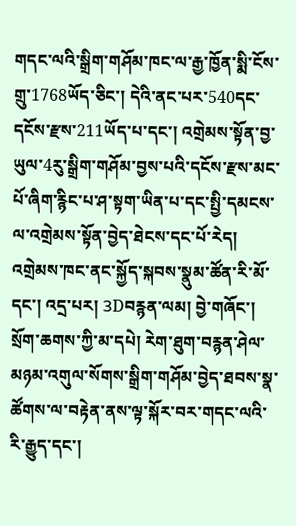གདང་ལའི་སྒྲིག་གཤོམ་ཁང་ལ་རྒྱ་ཁྱོན་སྨི་ངོས་གྲུ་1768ཡོད་ཅིང་། དེའི་ནང་པར་540དང་དངོས་རྫས་211ཡོད་པ་དང་། འགྲེམས་སྟོན་བྱ་ཡུལ་4རུ་སྒྲིག་གཤོམ་བྱས་པའི་དངོས་རྫས་མང་པོ་ཞིག་རྙིང་པ་ཤ་སྟག་ཡིན་པ་དང་སྤྱི་དམངས་ལ་འགྲེམས་སྟོན་བྱེད་ཐེངས་དང་པོ་རེད། འགྲེམས་ཁང་ནང་སྐྱོད་སྐབས་སྣུམ་ཚོན་རི་མོ་དང་། འདྲ་པར། 3Dབརྙན་ལམ། བྱེ་གཞོང་། སྲོག་ཆགས་ཀྱི་མ་དཔེ། རེག་ཐུག་བརྙན་ཤེལ་མཉམ་འགུལ་སོགས་སྒྲིག་གཤོམ་བྱེད་ཐབས་སྣ་ཚོགས་ལ་བརྟེན་ནས་ལྟ་སྐོར་བར་གདང་ལའི་རི་རྒྱུད་དང་།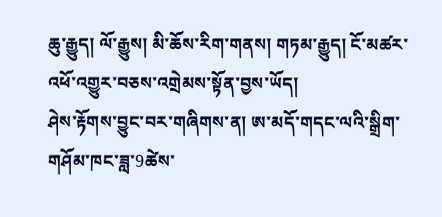ཆུ་རྒྱུད། ལོ་རྒྱུས། མི་ཆོས་རིག་གནས། གཏམ་རྒྱུད། ངོ་མཚར་འཕོ་འགྱུར་བཅས་འགྲེམས་སྟོན་བྱས་ཡོད།
ཤེས་རྟོགས་བྱུང་བར་གཞིགས་ན། ཨ་མདོ་གདང་ལའི་སྒྲིག་གཤོམ་ཁང་ཟླ་9ཚེས་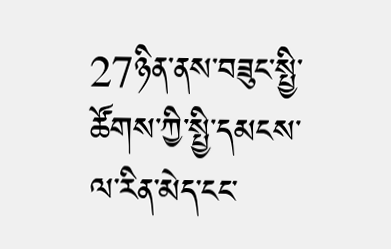27ཉིན་ནས་བཟུང་སྤྱི་ཚོགས་ཀྱི་སྤྱི་དམངས་ལ་རིན་མེད་ངང་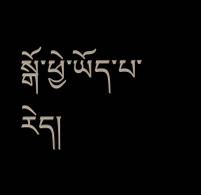སྒོ་ཕྱེ་ཡོད་པ་རེད།